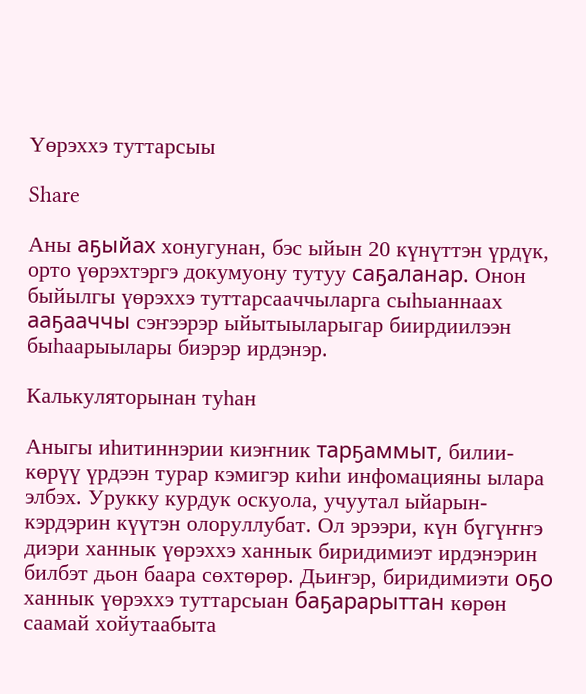Үөрэххэ туттарсыы

Share

Аны аҕыйах хонугунан, бэс ыйын 20 күнүттэн үрдүк, орто үөрэхтэргэ докумуону тутуу саҕаланар. Онон быйылгы үөрэххэ туттарсааччыларга сыһыаннаах ааҕааччы сэҥээрэр ыйытыыларыгар биирдиилээн быһаарыылары биэрэр ирдэнэр.

Калькуляторынан туһан

Аныгы иһитиннэрии киэҥник тарҕаммыт, билии-көрүү үрдээн турар кэмигэр киһи инфомацияны ылара элбэх. Урукку курдук оскуола, учуутал ыйарын-кэрдэрин күүтэн олоруллубат. Ол эрээри, күн бүгүҥҥэ диэри ханнык үөрэххэ ханнык биридимиэт ирдэнэрин билбэт дьон баара сөхтөрөр. Дьиҥэр, биридимиэти оҕо ханнык үөрэххэ туттарсыан баҕарарыттан көрөн саамай хойутаабыта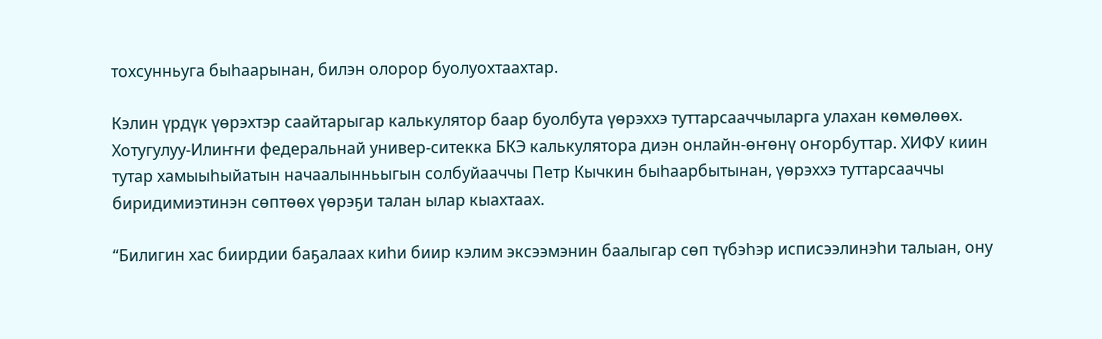тохсунньуга быһаарынан, билэн олорор буолуохтаахтар.

Кэлин үрдүк үөрэхтэр саайтарыгар калькулятор баар буолбута үөрэххэ туттарсааччыларга улахан көмөлөөх. Хотугулуу-Илиҥҥи федеральнай универ-ситекка БКЭ калькулятора диэн онлайн-өҥөнү оҥорбуттар. ХИФУ киин тутар хамыыһыйатын начаалынньыгын солбуйааччы Петр Кычкин быһаарбытынан, үөрэххэ туттарсааччы биридимиэтинэн сөптөөх үөрэҕи талан ылар кыахтаах.

“Билигин хас биирдии баҕалаах киһи биир кэлим эксээмэнин баалыгар сөп түбэһэр исписээлинэһи талыан, ону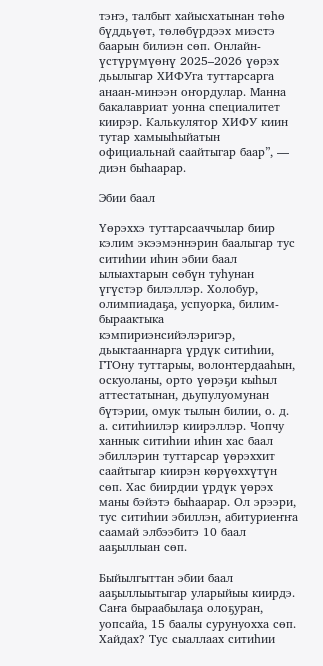тэҥэ, талбыт хайысхатынан төһө бүддьүөт, төлөбүрдээх миэстэ баарын билиэн сөп. Онлайн-үстүрүмүөнү 2025–2026 үөрэх дьылыгар ХИФУга туттарсарга анаан-минээн оҥордулар. Манна бакалавриат уонна специалитет киирэр. Калькулятор ХИФУ киин тутар хамыыһыйатын официальнай саайтыгар баар”, — диэн быһаарар.

Эбии баал

Үөрэххэ туттарсааччылар биир кэлим экээмэннэрин баалыгар тус ситиһии иһин эбии баал ылыахтарын сөбүн туһунан үгүстэр билэллэр. Холобур, олимпиадаҕа, успуорка, билим-быраактыка кэмпириэнсийэлэригэр, дьыктааннарга үрдүк ситиһии, ГТОну туттарыы, волонтердааһын, оскуоланы, орто үөрэҕи кыһыл аттестатынан, дьупулуомунан бүтэрии, омук тылын билии, о. д. а. ситиһиилэр киирэллэр. Чопчу ханнык ситиһии иһин хас баал эбиллэрин туттарсар үөрэххит саайтыгар киирэн көрүөххүтүн сөп. Хас биирдии үрдүк үөрэх маны бэйэтэ быһаарар. Ол эрээри, тус ситиһии эбиллэн, абитуриеҥҥа саамай элбээбитэ 10 баал ааҕыллыан сөп.

Быйылгыттан эбии баал ааҕыллыытыгар уларыйыы киирдэ. Саҥа быраабылаҕа олоҕуран, уопсайа, 15 баалы сурунуохха сөп. Хайдах? Тус сыаллаах ситиһии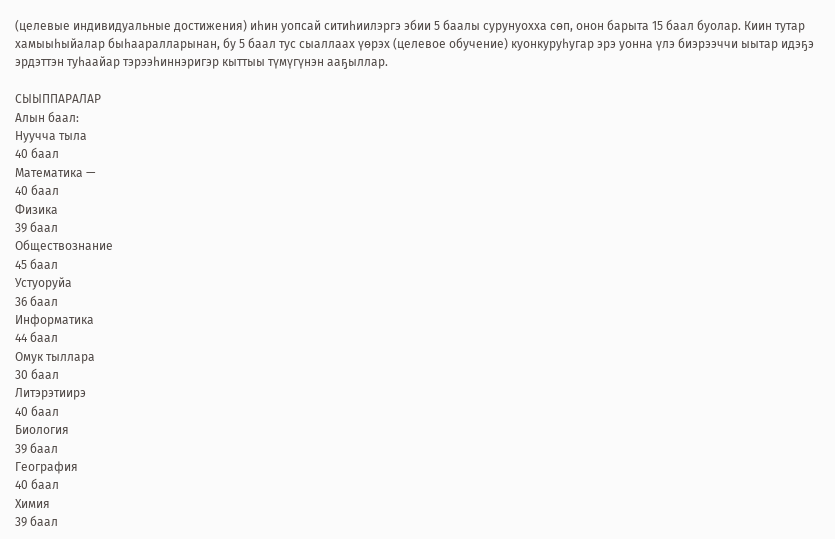(целевые индивидуальные достижения) иһин уопсай ситиһиилэргэ эбии 5 баалы сурунуохха сөп, онон барыта 15 баал буолар. Киин тутар хамыыһыйалар быһааралларынан, бу 5 баал тус сыаллаах үөрэх (целевое обучение) куонкуруһугар эрэ уонна үлэ биэрээччи ыытар идэҕэ эрдэттэн туһаайар тэрээһиннэригэр кыттыы түмүгүнэн ааҕыллар.

СЫЫППАРАЛАР
Алын баал:
Нуучча тыла
40 баал
Математика —
40 баал
Физика
39 баал
Обществознание
45 баал
Устуоруйа
36 баал
Информатика
44 баал
Омук тыллара
30 баал
Литэрэтиирэ
40 баал
Биология
39 баал
География
40 баал
Химия
39 баал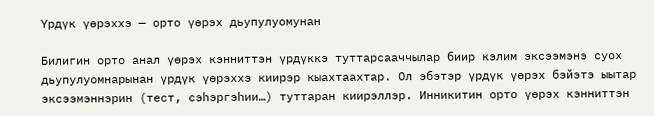Үрдүк үөрэххэ — орто үөрэх дьупулуомунан

Билигин орто анал үөрэх кэнниттэн үрдүккэ туттарсааччылар биир кэлим эксээмэнэ суох дьупулуомнарынан үрдүк үөрэххэ киирэр кыахтаахтар. Ол эбэтэр үрдүк үөрэх бэйэтэ ыытар эксээмэннэрин (тест, сэһэргэһии…) туттаран киирэллэр. Инникитин орто үөрэх кэнниттэн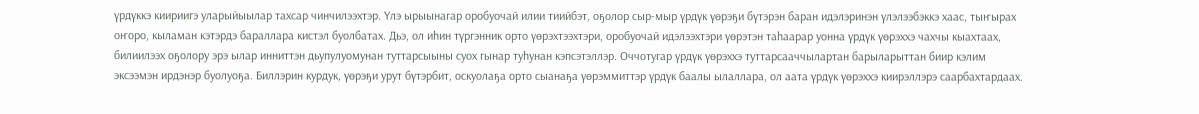үрдүккэ киириигэ уларыйыылар тахсар чинчилээхтэр. Үлэ ырыынагар оробуочай илии тиийбэт, оҕолор сыр-мыр үрдүк үөрэҕи бүтэрэн баран идэлэринэн үлэлээбэккэ хаас, тыҥырах оҥоро, кыламан кэтэрдэ бараллара кистэл буолбатах. Дьэ, ол иһин түргэнник орто үөрэхтээхтэри, оробуочай идэлээхтэри үөрэтэн таһаарар уонна үрдүк үөрэххэ чахчы кыахтаах, билиилээх оҕолору эрэ ылар инниттэн дьупулуомунан туттарсыыны суох гынар туһунан кэпсэтэллэр. Оччотугар үрдүк үөрэххэ туттарсааччылартан барыларыттан биир кэлим эксээмэн ирдэнэр буолуоҕа. Биллэрин курдук, үөрэҕи урут бүтэрбит, оскуолаҕа орто сыанаҕа үөрэммиттэр үрдүк баалы ылаллара, ол аата үрдүк үөрэххэ киирэллэрэ саарбахтардаах.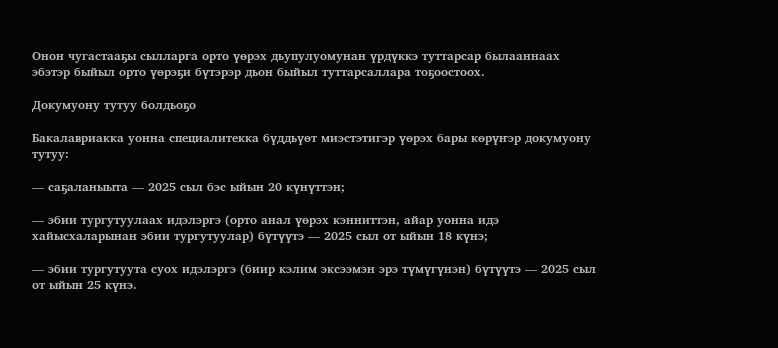Онон чугастааҕы сылларга орто үөрэх дьупулуомунан үрдүккэ туттарсар былааннаах эбэтэр быйыл орто үөрэҕи бүтэрэр дьон быйыл туттарсаллара тоҕоостоох.

Докумуону тутуу болдьоҕо

Бакалавриакка уонна специалитекка бүддьүөт миэстэтигэр үөрэх бары көрүҥэр докумуону тутуу:

— саҕаланыыта — 2025 сыл бэс ыйын 20 күнүттэн;

— эбии тургутуулаах идэлэргэ (орто анал үөрэх кэнниттэн, айар уонна идэ хайысхаларынан эбии тургутуулар) бүтүүтэ — 2025 сыл от ыйын 18 күнэ;

— эбии тургутуута суох идэлэргэ (биир кэлим эксээмэн эрэ түмүгүнэн) бүтүүтэ — 2025 сыл от ыйын 25 күнэ.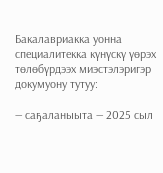Бакалавриакка уонна специалитекка күнүскү үөрэх төлөбүрдээх миэстэлэригэр докумуону тутуу:

— саҕаланыыта — 2025 сыл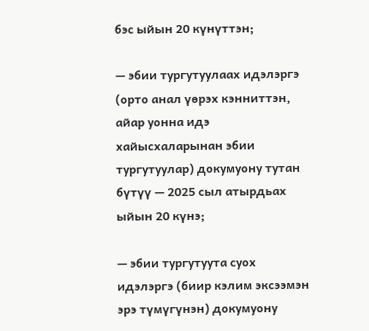бэс ыйын 20 күнүттэн;

— эбии тургутуулаах идэлэргэ (орто анал үөрэх кэнниттэн, айар уонна идэ хайысхаларынан эбии тургутуулар) докумуону тутан бүтүү — 2025 сыл атырдьах ыйын 20 күнэ;

— эбии тургутуута суох идэлэргэ (биир кэлим эксээмэн эрэ түмүгүнэн) докумуону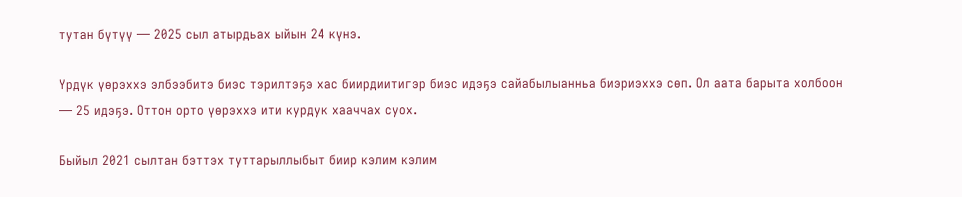тутан бүтүү — 2025 сыл атырдьах ыйын 24 күнэ.

Үрдүк үөрэххэ элбээбитэ биэс тэрилтэҕэ хас биирдиитигэр биэс идэҕэ сайабылыанньа биэриэххэ сөп. Ол аата барыта холбоон — 25 идэҕэ. Оттон орто үөрэххэ ити курдук хааччах суох.

Быйыл 2021 сылтан бэттэх туттарыллыбыт биир кэлим кэлим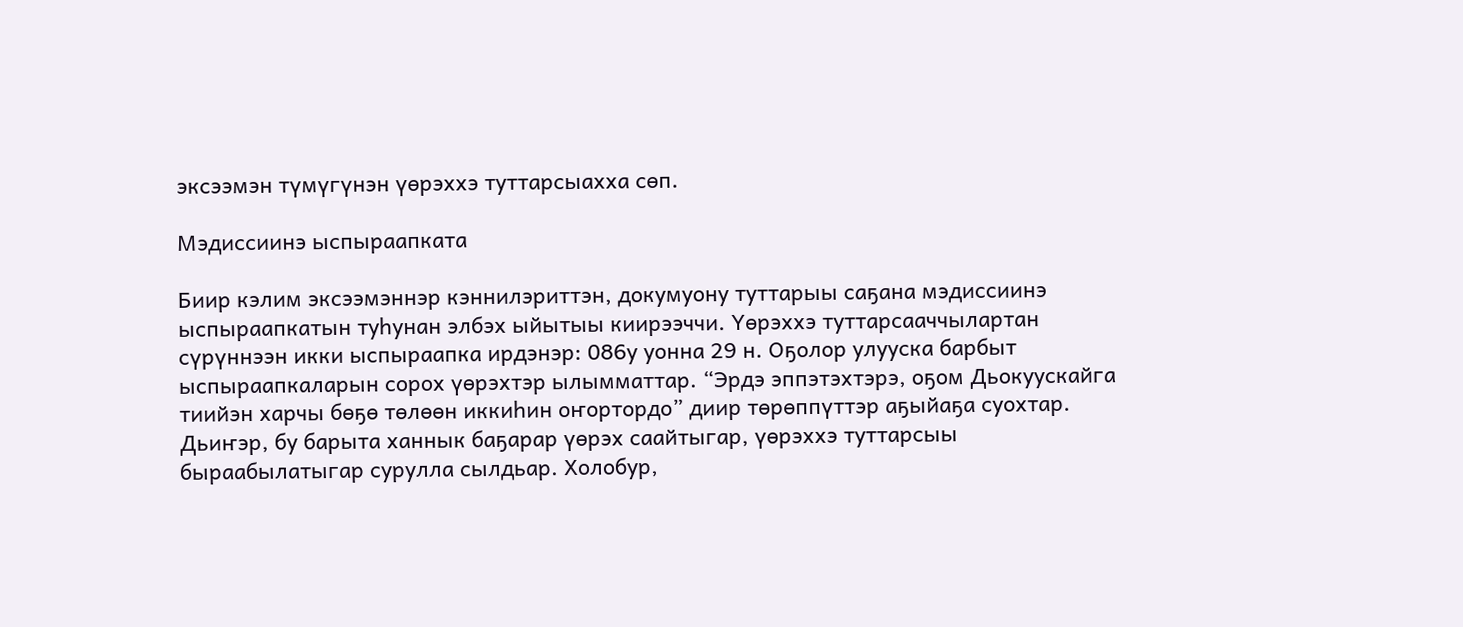эксээмэн түмүгүнэн үөрэххэ туттарсыахха сөп.

Мэдиссиинэ ыспыраапката

Биир кэлим эксээмэннэр кэннилэриттэн, докумуону туттарыы саҕана мэдиссиинэ ыспыраапкатын туһунан элбэх ыйытыы киирээччи. Үөрэххэ туттарсааччылартан сүрүннээн икки ыспыраапка ирдэнэр: 086у уонна 29 н. Оҕолор улууска барбыт ыспыраапкаларын сорох үөрэхтэр ылымматтар. “Эрдэ эппэтэхтэрэ, оҕом Дьокуускайга тиийэн харчы бөҕө төлөөн иккиһин оҥортордо” диир төрөппүттэр аҕыйаҕа суохтар. Дьиҥэр, бу барыта ханнык баҕарар үөрэх саайтыгар, үөрэххэ туттарсыы быраабылатыгар сурулла сылдьар. Холобур,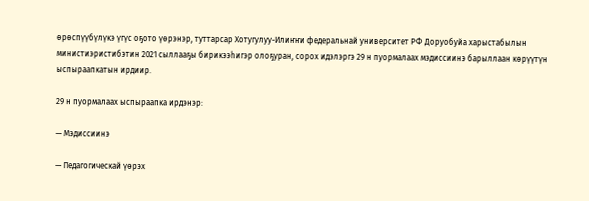өрөспүүбүлүкэ үгүс оҕото үөрэнэр, туттарсар Хотугулуу-Илиҥҥи федеральнай университет РФ Доруобуйа харыстабылын министиэристибэтин 2021 сыллааҕы бирикээһигэр олоҕуран, сорох идэлэргэ 29 н пуормалаах мэдиссиинэ барыллаан көрүүтүн ыспыраапкатын ирдиир.

29 н пуормалаах ыспыраапка ирдэнэр:

— Мэдиссиинэ

— Педагогическай үөрэх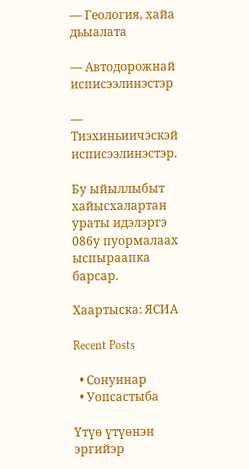— Геология, хайа дьыалата

— Автодорожнай исписээлинэстэр

— Тиэхиньиичэскэй исписээлинэстэр.

Бу ыйыллыбыт хайысхалартан ураты идэлэргэ 086у пуормалаах ыспыраапка барсар.

Хаартыска: ЯСИА

Recent Posts

  • Сонуннар
  • Уопсастыба

Үтүө үтүөнэн эргийэр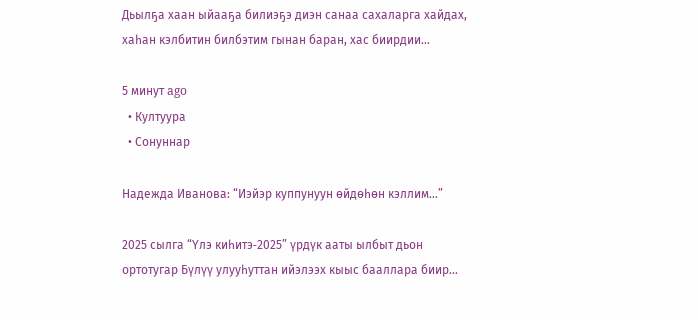Дьылҕа хаан ыйааҕа билиэҕэ диэн санаа сахаларга хайдах, хаһан кэлбитин билбэтим гынан баран, хас биирдии…

5 минут ago
  • Култуура
  • Сонуннар

Надежда Иванова: “Иэйэр куппунуун өйдөһөн кэллим…”

2025 сылга “Үлэ киһитэ‑2025” үрдүк ааты ылбыт дьон ортотугар Бүлүү улууһуттан ийэлээх кыыс бааллара биир…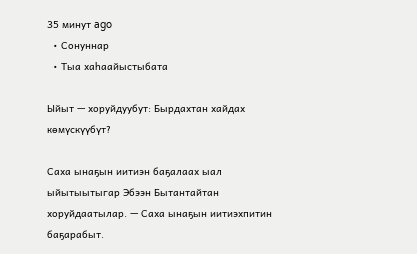35 минут ago
  • Сонуннар
  • Тыа хаһаайыстыбата

Ыйыт — хоруйдуубут: Бырдахтан хайдах көмүскүүбүт?

Саха ынаҕын иитиэн баҕалаах ыал ыйытыытыгар Эбээн Бытантайтан хоруйдаатылар. — Саха ынаҕын иитиэхпитин баҕарабыт.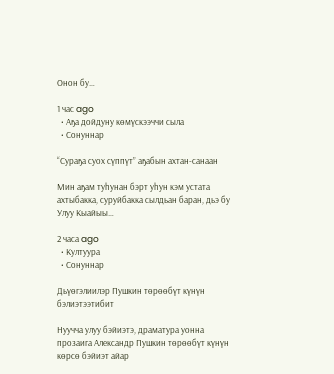Онон бу…

1 час ago
  • Аҕа дойдуну көмүскээччи сыла
  • Сонуннар

“Сураҕа суох сүппүт” аҕабын ахтан-санаан

Мин аҕам туһунан бэрт уһун кэм устата ахтыбакка, суруйбакка сылдьан баран, дьэ бу Улуу Кыайыы…

2 часа ago
  • Култуура
  • Сонуннар

Дьүөгэлиилэр Пушкин төрөөбүт күнүн бэлиэтээтибит

Нуучча улуу бэйиэтэ, драматура уонна прозаига Александр Пушкин төрөөбүт күнүн көрсө бэйиэт айар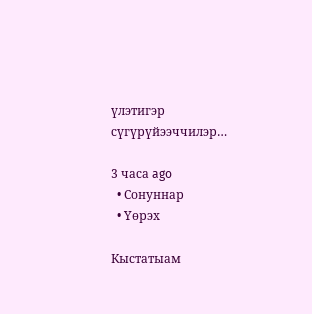үлэтигэр сүгүрүйээччилэр…

3 часа ago
  • Сонуннар
  • Үөрэх

Кыстатыам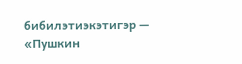бибилэтиэкэтигэр — «Пушкин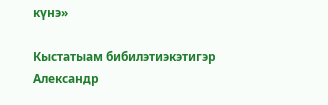күнэ»

Кыстатыам бибилэтиэкэтигэр Александр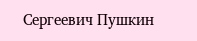Сергеевич Пушкин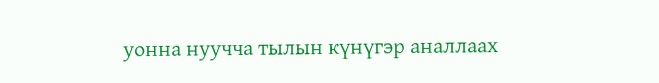уонна нуучча тылын күнүгэр аналлаах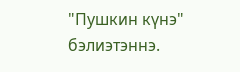"Пушкин күнэ" бэлиэтэннэ.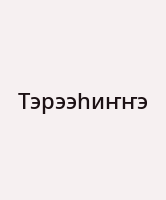Тэрээһиҥҥэ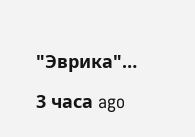"Эврика"…

3 часа ago